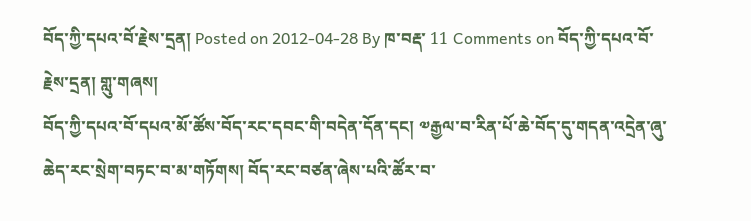བོད་ཀྱི་དཔའ་བོ་རྗེས་དྲན། Posted on 2012-04-28 By ཁ་བརྡ་ 11 Comments on བོད་ཀྱི་དཔའ་བོ་རྗེས་དྲན། གླུ་གཞས།
བོད་ཀྱི་དཔའ་བོ་དཔའ་མོ་ཚོས་བོད་རང་དབང་གི་བདེན་དོན་དང། ༧རྒྱལ་བ་རིན་པོ་ཆེ་བོད་དུ་གདན་འདྲེན་ཞུ་ཆེད་རང་སྲེག་བཏང་བ་མ་གཏོགས། བོད་རང་བཙན་ཞེས་པའི་ཚོར་བ་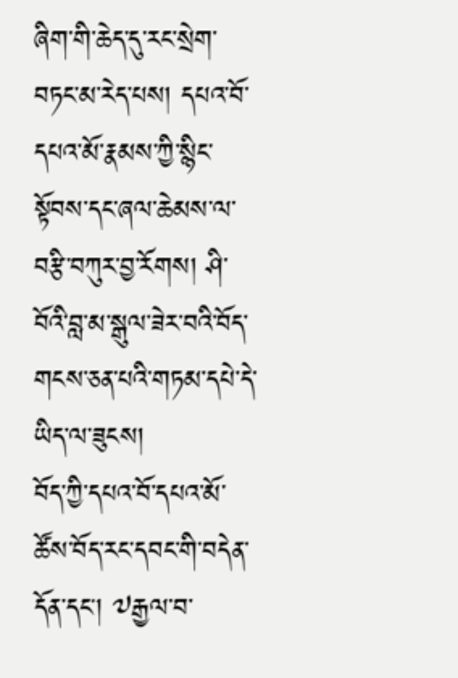ཞིག་གི་ཆེད་དུ་རང་སྲེག་བཏང་མ་རེད་པས། དཔའ་བོ་དཔའ་མོ་རྣམས་ཀྱི་སྙིང་སྟོབས་དང་ཞལ་ཆེམས་ལ་བརྩི་བཀུར་བྱ་རོགས། ཤི་བོའི་བླ་མ་སྒུལ་ཟེར་བའི་བོད་གངས་ཅན་པའི་གཏམ་དཔེ་དེ་ཡིད་ལ་ཟུངས།
བོད་ཀྱི་དཔའ་བོ་དཔའ་མོ་ཚོས་བོད་རང་དབང་གི་བདེན་དོན་དང། ༧རྒྱལ་བ་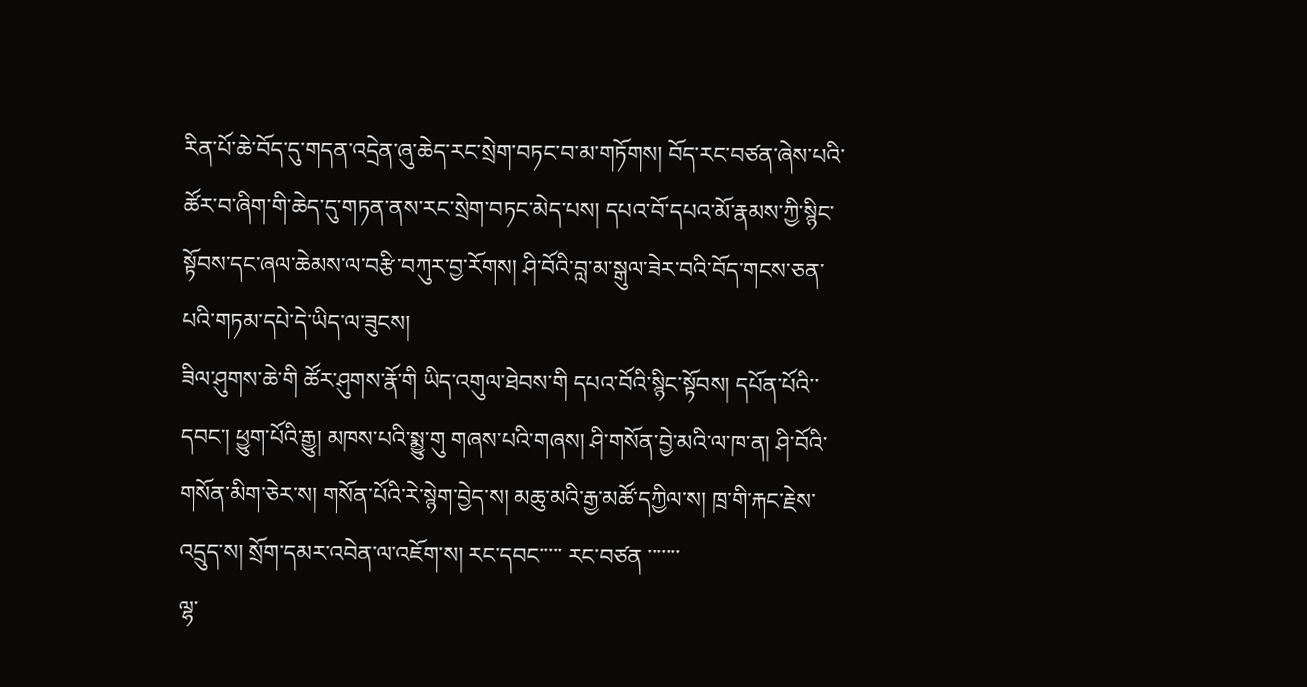རིན་པོ་ཆེ་བོད་དུ་གདན་འདྲེན་ཞུ་ཆེད་རང་སྲེག་བཏང་བ་མ་གཏོགས། བོད་རང་བཙན་ཞེས་པའི་ཚོར་བ་ཞིག་གི་ཆེད་དུ་གཏན་ནས་རང་སྲེག་བཏང་མེད་པས། དཔའ་བོ་དཔའ་མོ་རྣམས་ཀྱི་སྙིང་སྟོབས་དང་ཞལ་ཆེམས་ལ་བརྩི་བཀུར་བྱ་རོགས། ཤི་བོའི་བླ་མ་སྒུལ་ཟེར་བའི་བོད་གངས་ཅན་པའི་གཏམ་དཔེ་དེ་ཡིད་ལ་ཟུངས།
ཟིལ་ཤུགས་ཆེ་གི ཚོར་ཤུགས་རྣོ་གི ཡིད་འགུལ་ཐེབས་གི དཔའ་བོའི་སྙིང་སྟོབས། དཔོན་པོའི་་དབང་། ཕྱུག་པོའི་རྒྱུ། མཁས་པའི་སྨྱུ་གུ གཞས་པའི་གཞས། ཤི་གསོན་བྱེ་མའི་ལ་ཁ་ན། ཤི་བོའི་གསོན་མིག་ཅེར་ས། གསོན་པོའི་རེ་སྙེག་བྱེད་ས། མཆུ་མའི་རྒྱ་མཚོ་དཀྱིལ་ས། ཁྲ་གི་རྐང་རྗེས་འདྲུད་ས། སྲོག་དམར་འབེན་ལ་འཇོག་ས། རང་དབང་་་་་ རང་བཙན ་་་་་་་
ལྷ་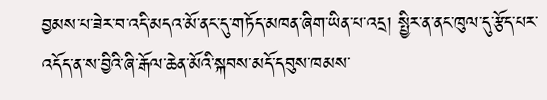བྱམས་པ་ཟེར་བ་འདི་མདའ་མོ་ནང་དུ་གཏོད་མཁན་ཞིག་ཡིན་པ་འདྲ། སྤྱིར་ན་ནང་ཁུལ་དུ་རྩོད་པར་འདོད་ན་ས་བྱིའི་ཞི་རྒོལ་ཆེན་མོའི་སྐབས་མདོ་དབུས་ཁམས་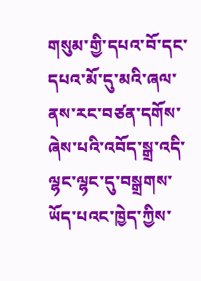གསུམ་གྱི་དཔའ་བོ་དང་དཔའ་མོ་དུ་མའི་ཞལ་ནས་རང་བཙན་དགོས་ཞེས་པའི་འབོད་སྒྲ་འདི་ལྷང་ལྷང་དུ་བསྒྲགས་ཡོད་པའང་ཁྱེད་ཀྱིས་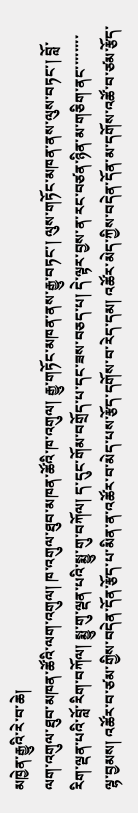མཁྱེན་རྒྱུའི་རེ་བ་ཆེ།
ལག་འགུལ་ཐུབ་མཁན་ཚོའི་ལག་འགུལ། ཁ་འགུལ་ཐུབ་མཁན་ཚོའི་ཁ་འགུལ། རྒྱུ་གཏོང་མཁན་ནས་རྒྱུ་བཏང་། ལུས་གཏོང་མཁན་ནས་ལུས་བཏང་། བློ་རིག་ལྡན་པའི་བློ་རིག་བཀོལ། སྨྱུ་གུ་ལྡན་པའི་སྨྱུ་གུ་བཀོལ། ད་དུང་གོམ་བགྲོད་པ་དང་ཟས་བཅད་པ། དེ་ལྟར་བྱས་ན་རང་བཙན་ཉིན་མ་གཅིག་ནང་་་་་་་་
ལྷ་བྱམས། འཚོར་བ་ཙམ་གྱིས་བདེན་དོན་རྩོད་པ་མིན་ན་འཚོར་བ་མེད་པས་རྩོད་དགོས་བ་རེད་དམ། འཚོར་མེད་ཀྱིས་བདེན་དོན་མ་དགོས་འཚོ་བ་ཙམ་རྩོད་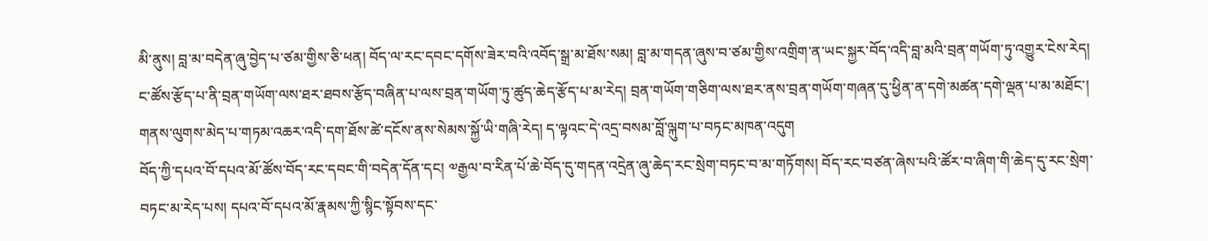མི་ནུས། བླ་མ་བདེན་ཞུ་བྱེད་པ་ཙམ་གྱིས་ཅི་ཕན། བོད་ལ་རང་དབང་དགོས་ཟེར་བའི་འབོད་སྒྲ་མ་ཐོས་སམ། བླ་མ་གདན་ཞུས་བ་ཙམ་གྱིས་འགྲིག་ན་ཡང་སྐྱར་བོད་འདི་བླ་མའི་བྲན་གཡོག་ཏུ་འགྱུར་ངེས་རེད། ང་ཚོས་རྩོད་པ་ནི་བྲན་གཡོག་ལས་ཐར་ཐབས་རྩོད་བཞིན་པ་ལས་བྲན་གཡོག་ཏུ་ཚུད་ཆེད་རྩོད་པ་མ་རེད། བྲན་གཡོག་གཅིག་ལས་ཐར་ནས་བྲན་གཡོག་གཞན་དུ་ཕྱིན་ན་དགེ་མཚན་དགེ་ལྡན་པ་མ་མཐོང་། གནས་ལུགས་མེད་པ་གཏམ་འཆར་འདི་དག་ཐོས་ཚེ་དངོས་ནས་སེམས་སྐྱོ་ཡི་གཞི་རེད། ད་ལྟའང་དེ་འདྲ་བསམ་བློ་ལྐུག་པ་བཏང་མཁན་འདུག
བོད་ཀྱི་དཔའ་བོ་དཔའ་མོ་ཚོས་བོད་རང་དབང་གི་བདེན་དོན་དང། ༧རྒྱལ་བ་རིན་པོ་ཆེ་བོད་དུ་གདན་འདྲེན་ཞུ་ཆེད་རང་སྲེག་བཏང་བ་མ་གཏོགས། བོད་རང་བཙན་ཞེས་པའི་ཚོར་བ་ཞིག་གི་ཆེད་དུ་རང་སྲེག་བཏང་མ་རེད་པས། དཔའ་བོ་དཔའ་མོ་རྣམས་ཀྱི་སྙིང་སྟོབས་དང་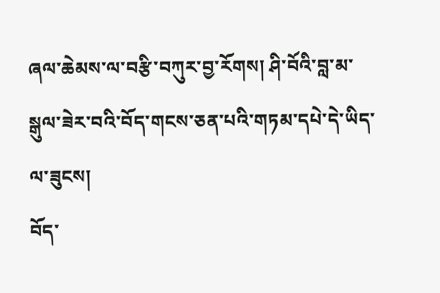ཞལ་ཆེམས་ལ་བརྩི་བཀུར་བྱ་རོགས། ཤི་བོའི་བླ་མ་སྒུལ་ཟེར་བའི་བོད་གངས་ཅན་པའི་གཏམ་དཔེ་དེ་ཡིད་ལ་ཟུངས།
བོད་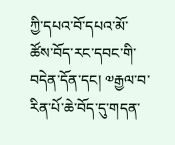ཀྱི་དཔའ་བོ་དཔའ་མོ་ཚོས་བོད་རང་དབང་གི་བདེན་དོན་དང། ༧རྒྱལ་བ་རིན་པོ་ཆེ་བོད་དུ་གདན་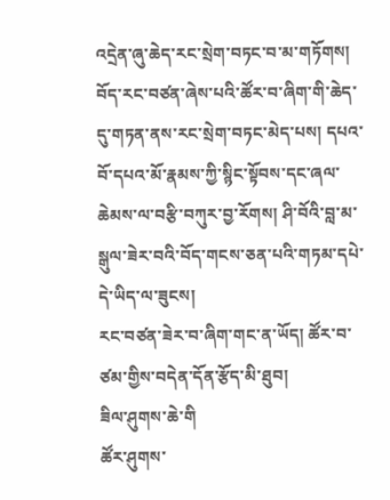འདྲེན་ཞུ་ཆེད་རང་སྲེག་བཏང་བ་མ་གཏོགས། བོད་རང་བཙན་ཞེས་པའི་ཚོར་བ་ཞིག་གི་ཆེད་དུ་གཏན་ནས་རང་སྲེག་བཏང་མེད་པས། དཔའ་བོ་དཔའ་མོ་རྣམས་ཀྱི་སྙིང་སྟོབས་དང་ཞལ་ཆེམས་ལ་བརྩི་བཀུར་བྱ་རོགས། ཤི་བོའི་བླ་མ་སྒུལ་ཟེར་བའི་བོད་གངས་ཅན་པའི་གཏམ་དཔེ་དེ་ཡིད་ལ་ཟུངས།
རང་བཙན་ཟེར་བ་ཞིག་གང་ན་ཡོད། ཚོར་བ་ཙམ་གྱིས་བདེན་དོན་རྩོད་མི་ཐུབ།
ཟིལ་ཤུགས་ཆེ་གི
ཚོར་ཤུགས་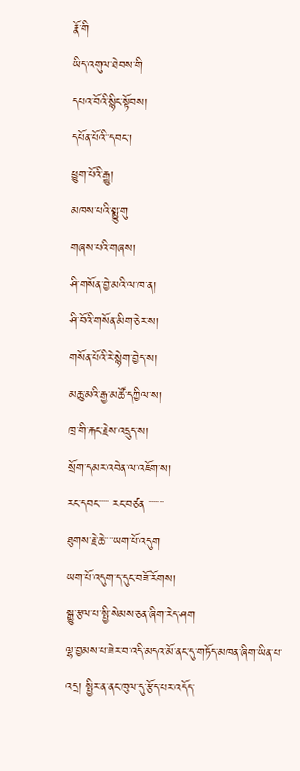རྣོ་གི
ཡིད་འགུལ་ཐེབས་གི
དཔའ་བོའི་སྙིང་སྟོབས།
དཔོན་པོའི་་དབང་།
ཕྱུག་པོའི་རྒྱུ།
མཁས་པའི་སྨྱུ་གུ
གཞས་པའི་གཞས།
ཤི་གསོན་བྱེ་མའི་ལ་ཁ་ན།
ཤི་བོའི་གསོན་མིག་ཅེར་ས།
གསོན་པོའི་རེ་སྙེག་བྱེད་ས།
མཆུ་མའི་རྒྱ་མཚོ་དཀྱིལ་ས།
ཁྲ་གི་རྐང་རྗེས་འདྲུད་ས།
སྲོག་དམར་འབེན་ལ་འཇོག་ས།
རང་དབང་་་་་ རང་བཙན ་་་་་་་
ཐུགས་རྗེ་ཆེ་་་་ཡག་པོ་འདུག
ཡག་པོ་འདུག་ད་དུང་བཟོ་རོགས།
སྒྱུ་རྩལ་པ་སྤྱི་སེམས་ཅན་ཞིག་རེད་ཤག
ལྷ་བྱམས་པ་ཟེར་བ་འདི་མདའ་མོ་ནང་དུ་གཏོད་མཁན་ཞིག་ཡིན་པ་འདྲ། སྤྱིར་ན་ནང་ཁུལ་དུ་རྩོད་པར་འདོད་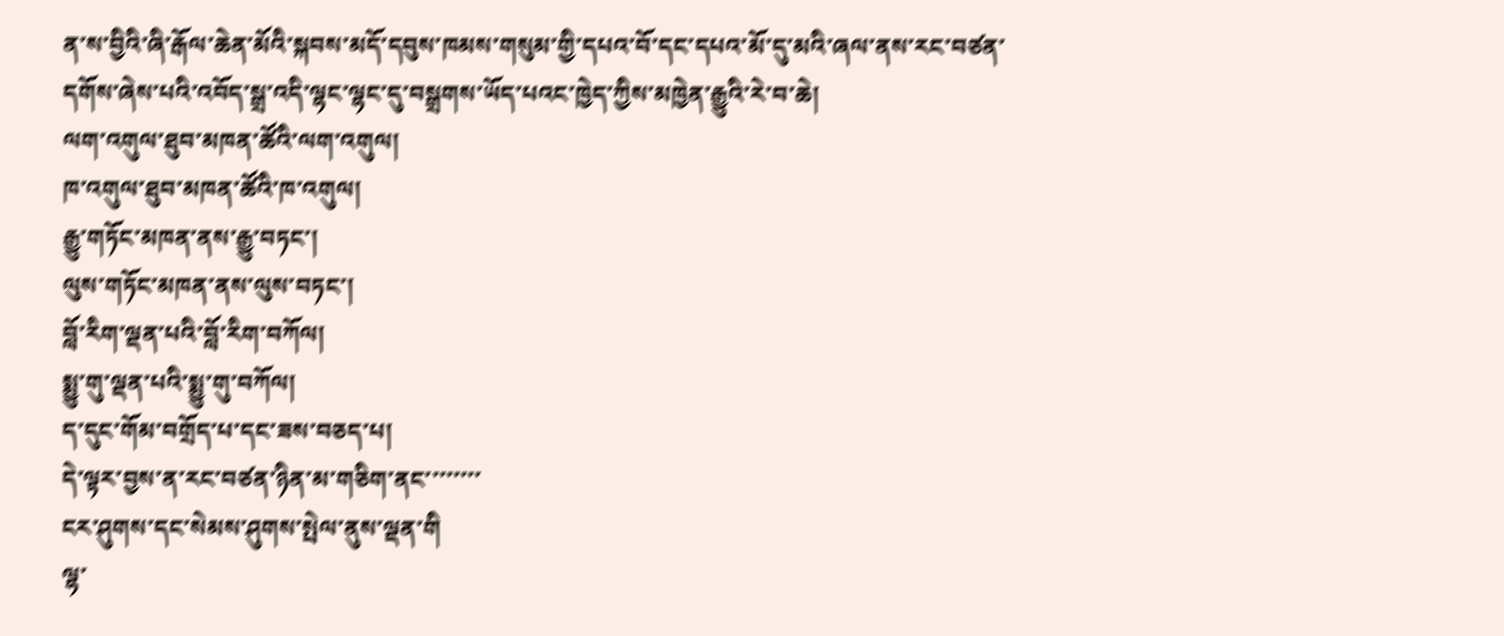ན་ས་བྱིའི་ཞི་རྒོལ་ཆེན་མོའི་སྐབས་མདོ་དབུས་ཁམས་གསུམ་གྱི་དཔའ་བོ་དང་དཔའ་མོ་དུ་མའི་ཞལ་ནས་རང་བཙན་དགོས་ཞེས་པའི་འབོད་སྒྲ་འདི་ལྷང་ལྷང་དུ་བསྒྲགས་ཡོད་པའང་ཁྱེད་ཀྱིས་མཁྱེན་རྒྱུའི་རེ་བ་ཆེ།
ལག་འགུལ་ཐུབ་མཁན་ཚོའི་ལག་འགུལ།
ཁ་འགུལ་ཐུབ་མཁན་ཚོའི་ཁ་འགུལ།
རྒྱུ་གཏོང་མཁན་ནས་རྒྱུ་བཏང་།
ལུས་གཏོང་མཁན་ནས་ལུས་བཏང་།
བློ་རིག་ལྡན་པའི་བློ་རིག་བཀོལ།
སྨྱུ་གུ་ལྡན་པའི་སྨྱུ་གུ་བཀོལ།
ད་དུང་གོམ་བགྲོད་པ་དང་ཟས་བཅད་པ།
དེ་ལྟར་བྱས་ན་རང་བཙན་ཉིན་མ་གཅིག་ནང་་་་་་་་
ངར་ཤུགས་དང་སེམས་ཤུགས་སྤེལ་ནུས་ལྡན་གི
ལྷ་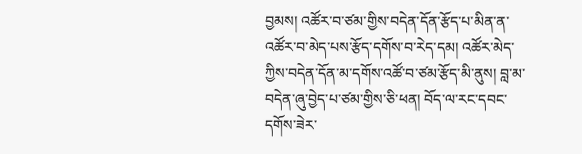བྱམས། འཚོར་བ་ཙམ་གྱིས་བདེན་དོན་རྩོད་པ་མིན་ན་འཚོར་བ་མེད་པས་རྩོད་དགོས་བ་རེད་དམ། འཚོར་མེད་ཀྱིས་བདེན་དོན་མ་དགོས་འཚོ་བ་ཙམ་རྩོད་མི་ནུས། བླ་མ་བདེན་ཞུ་བྱེད་པ་ཙམ་གྱིས་ཅི་ཕན། བོད་ལ་རང་དབང་དགོས་ཟེར་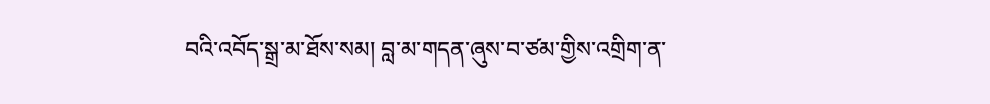བའི་འབོད་སྒྲ་མ་ཐོས་སམ། བླ་མ་གདན་ཞུས་བ་ཙམ་གྱིས་འགྲིག་ན་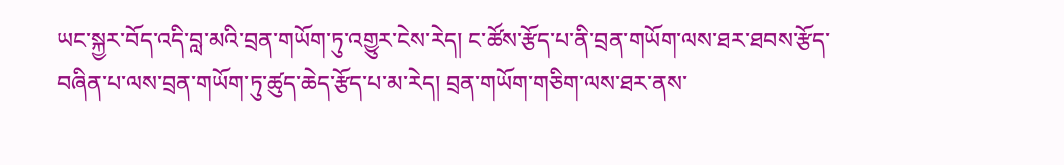ཡང་སྐྱར་བོད་འདི་བླ་མའི་བྲན་གཡོག་ཏུ་འགྱུར་ངེས་རེད། ང་ཚོས་རྩོད་པ་ནི་བྲན་གཡོག་ལས་ཐར་ཐབས་རྩོད་བཞིན་པ་ལས་བྲན་གཡོག་ཏུ་ཚུད་ཆེད་རྩོད་པ་མ་རེད། བྲན་གཡོག་གཅིག་ལས་ཐར་ནས་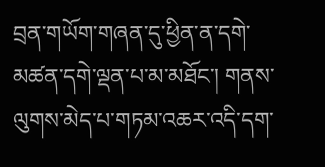བྲན་གཡོག་གཞན་དུ་ཕྱིན་ན་དགེ་མཚན་དགེ་ལྡན་པ་མ་མཐོང་། གནས་ལུགས་མེད་པ་གཏམ་འཆར་འདི་དག་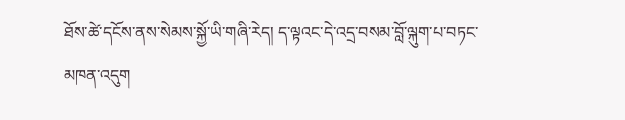ཐོས་ཚེ་དངོས་ནས་སེམས་སྐྱོ་ཡི་གཞི་རེད། ད་ལྟའང་དེ་འདྲ་བསམ་བློ་ལྐུག་པ་བཏང་མཁན་འདུག